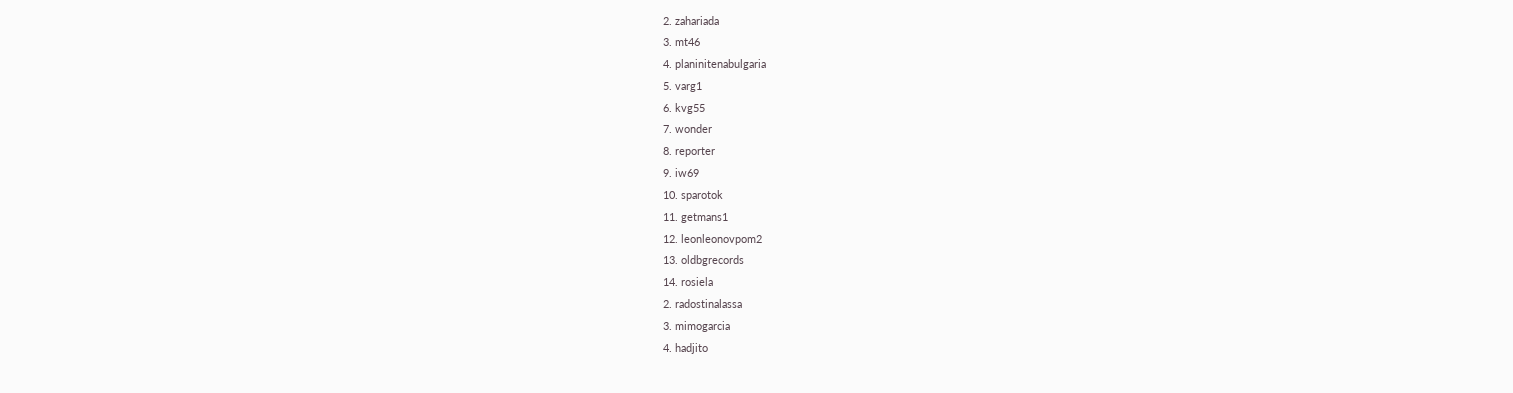2. zahariada
3. mt46
4. planinitenabulgaria
5. varg1
6. kvg55
7. wonder
8. reporter
9. iw69
10. sparotok
11. getmans1
12. leonleonovpom2
13. oldbgrecords
14. rosiela
2. radostinalassa
3. mimogarcia
4. hadjito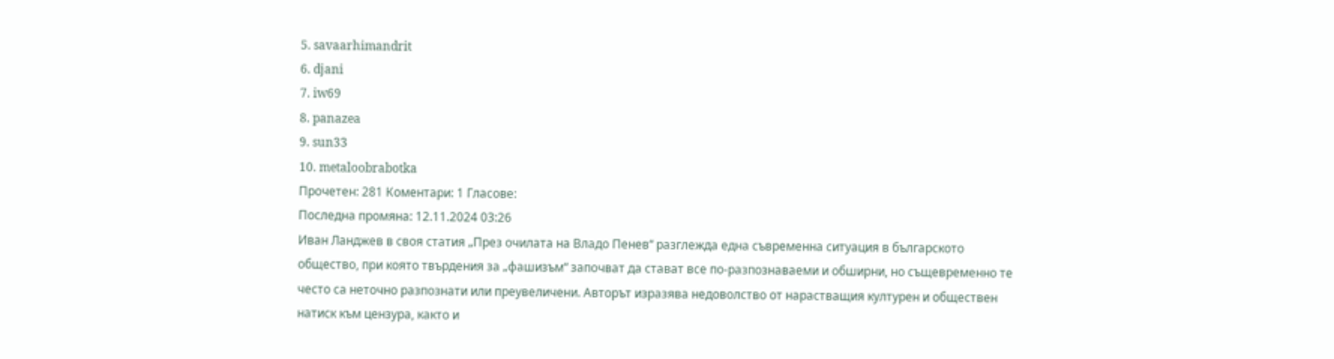5. savaarhimandrit
6. djani
7. iw69
8. panazea
9. sun33
10. metaloobrabotka
Прочетен: 281 Коментари: 1 Гласове:
Последна промяна: 12.11.2024 03:26
Иван Ланджев в своя статия „През очилата на Владо Пенев“ разглежда една съвременна ситуация в българското общество, при която твърдения за „фашизъм“ започват да стават все по-разпознаваеми и обширни, но същевременно те често са неточно разпознати или преувеличени. Авторът изразява недоволство от нарастващия културен и обществен натиск към цензура, както и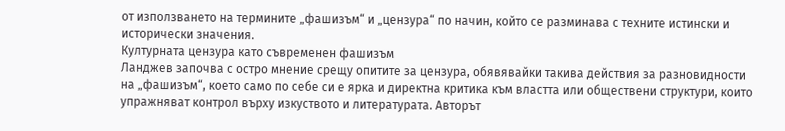от използването на термините „фашизъм“ и „цензура“ по начин, който се разминава с техните истински и исторически значения.
Културната цензура като съвременен фашизъм
Ланджев започва с остро мнение срещу опитите за цензура, обявявайки такива действия за разновидности на „фашизъм“, което само по себе си е ярка и директна критика към властта или обществени структури, които упражняват контрол върху изкуството и литературата. Авторът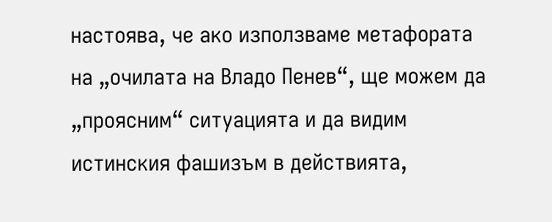настоява, че ако използваме метафората на „очилата на Владо Пенев“, ще можем да „проясним“ ситуацията и да видим истинския фашизъм в действията,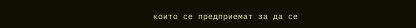които се предприемат за да се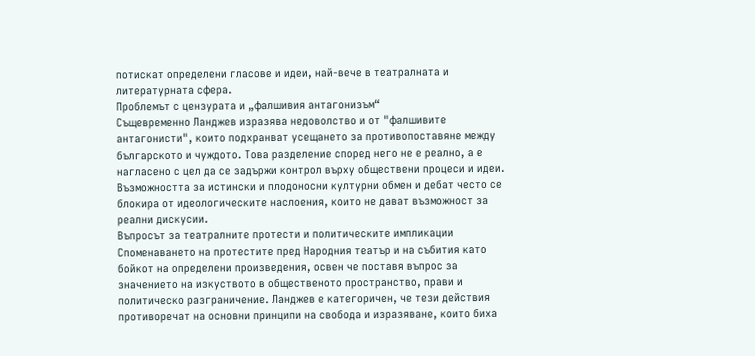потискат определени гласове и идеи, най-вече в театралната и литературната сфера.
Проблемът с цензурата и „фалшивия антагонизъм“
Същевременно Ланджев изразява недоволство и от "фалшивите антагонисти", които подхранват усещането за противопоставяне между българското и чуждото. Това разделение според него не е реално, а е нагласено с цел да се задържи контрол върху обществени процеси и идеи. Възможността за истински и плодоносни културни обмен и дебат често се блокира от идеологическите наслоения, които не дават възможност за реални дискусии.
Въпросът за театралните протести и политическите импликации
Споменаването на протестите пред Народния театър и на събития като бойкот на определени произведения, освен че поставя въпрос за значението на изкуството в общественото пространство, прави и политическо разграничение. Ланджев е категоричен, че тези действия противоречат на основни принципи на свобода и изразяване, които биха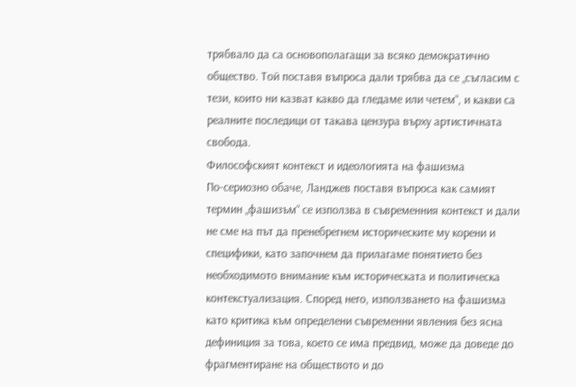трябвало да са основополагащи за всяко демократично общество. Той поставя въпроса дали трябва да се „съгласим с тези, които ни казват какво да гледаме или четем“, и какви са реалните последици от такава цензура върху артистичната свобода.
Философският контекст и идеологията на фашизма
По-сериозно обаче, Ланджев поставя въпроса как самият термин „фашизъм“ се използва в съвременния контекст и дали не сме на път да пренебрегнем историческите му корени и специфики, като започнем да прилагаме понятието без необходимото внимание към историческата и политическа контекстуализация. Според него, използването на фашизма като критика към определени съвременни явления без ясна дефиниция за това, което се има предвид, може да доведе до фрагментиране на обществото и до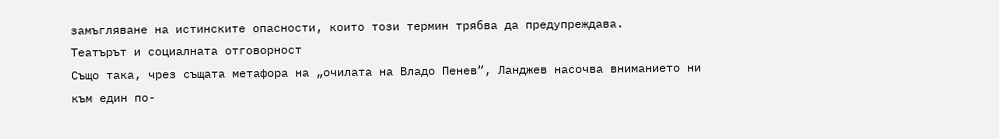замъгляване на истинските опасности, които този термин трябва да предупреждава.
Театърът и социалната отговорност
Също така, чрез същата метафора на „очилата на Владо Пенев“, Ланджев насочва вниманието ни към един по-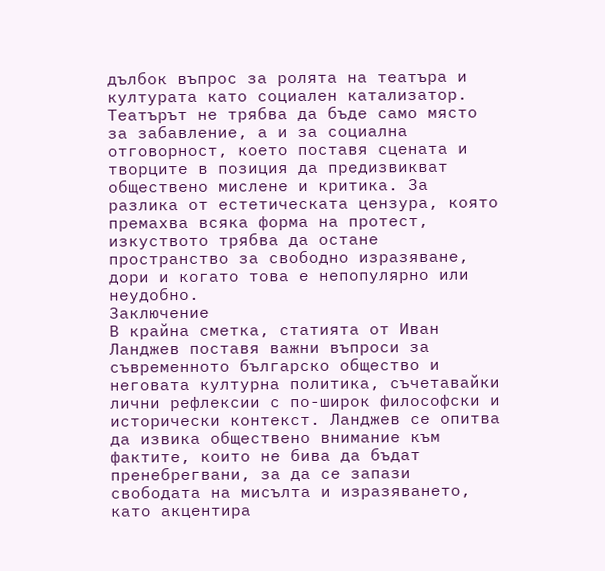дълбок въпрос за ролята на театъра и културата като социален катализатор. Театърът не трябва да бъде само място за забавление, а и за социална отговорност, което поставя сцената и творците в позиция да предизвикват обществено мислене и критика. За разлика от естетическата цензура, която премахва всяка форма на протест, изкуството трябва да остане пространство за свободно изразяване, дори и когато това е непопулярно или неудобно.
Заключение
В крайна сметка, статията от Иван Ланджев поставя важни въпроси за съвременното българско общество и неговата културна политика, съчетавайки лични рефлексии с по-широк философски и исторически контекст. Ланджев се опитва да извика обществено внимание към фактите, които не бива да бъдат пренебрегвани, за да се запази свободата на мисълта и изразяването, като акцентира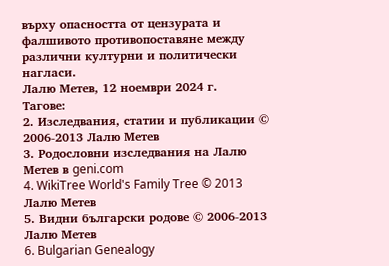върху опасността от цензурата и фалшивото противопоставяне между различни културни и политически нагласи.
Лалю Метев, 12 ноември 2024 г.
Тагове:
2. Изследвания, статии и публикации © 2006-2013 Лалю Метев
3. Родословни изследвания на Лалю Метев в geni.com
4. WikiTree World's Family Tree © 2013 Лалю Метев
5. Видни български родове © 2006-2013 Лалю Метев
6. Bulgarian Genealogy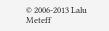© 2006-2013 Lalu Meteff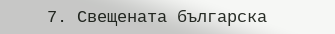7. Свещената българска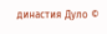династия Дуло ©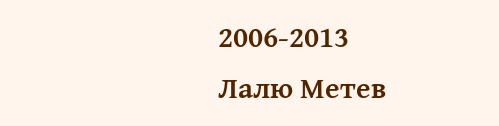2006-2013 Лалю Метев